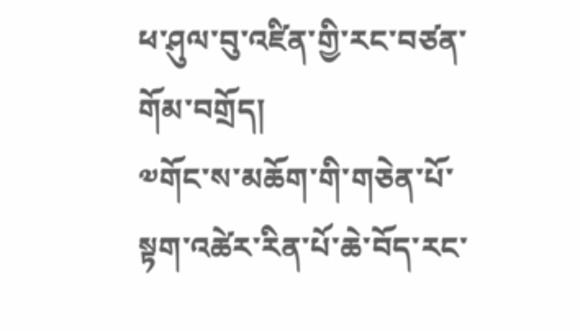ཕ་ཤུལ་བུ་འཛིན་གྱི་རང་བཙན་གོམ་བགྲོད།
༧གོང་ས་མཆོག་གི་གཅེན་པོ་སྟག་འཚེར་རིན་པོ་ཆེ་བོད་རང་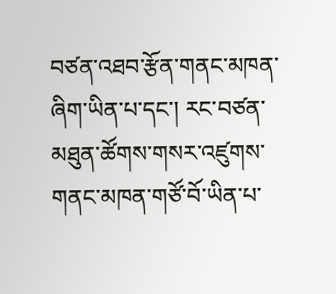བཙན་འཐབ་རྩོན་གནང་མཁན་ཞིག་ཡིན་པ་དང་། རང་བཙན་མཐུན་ཚོགས་གསར་འཛུགས་གནང་མཁན་གཙོ་བོ་ཡིན་པ་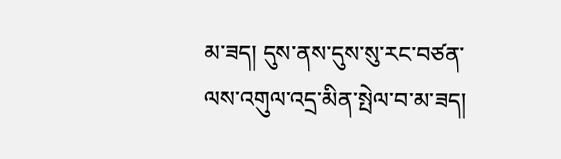མ་ཟད། དུས་ནས་དུས་སུ་རང་བཙན་ལས་འགུལ་འདྲ་མིན་སྤེལ་བ་མ་ཟད།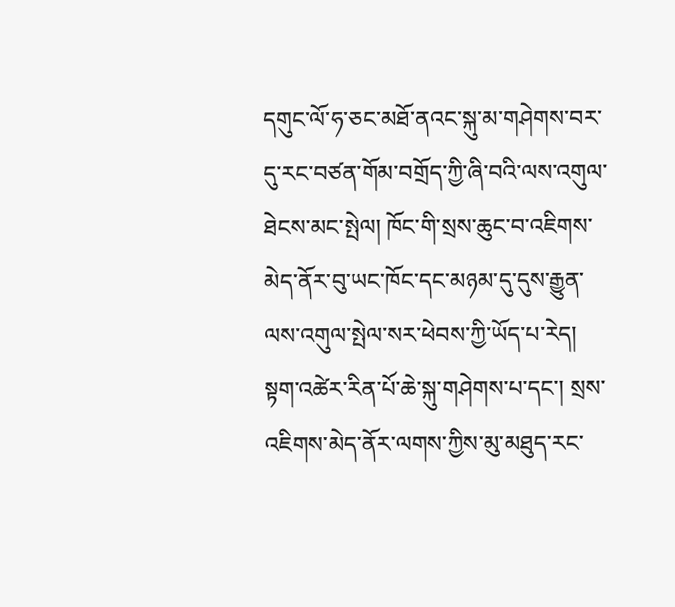དགུང་ལོ་ཧ་ཅང་མཐོ་ནའང་སྐུ་མ་གཤེགས་བར་དུ་རང་བཙན་གོམ་བགྲོད་ཀྱི་ཞི་བའི་ལས་འགུལ་ཐེངས་མང་སྤེལ། ཁོང་གི་སྲས་ཆུང་བ་འཇིགས་མེད་ནོར་བུ་ཡང་ཁོང་དང་མཉམ་དུ་དུས་རྒྱུན་ལས་འགུལ་སྤེལ་སར་ཕེབས་ཀྱི་ཡོད་པ་རེད།
སྟག་འཚེར་རིན་པོ་ཆེ་སྐུ་གཤེགས་པ་དང་། སྲས་འཇིགས་མེད་ནོར་ལགས་ཀྱིས་མུ་མཐུད་རང་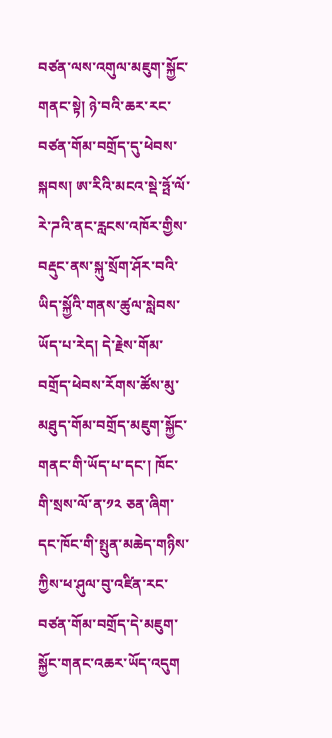བཙན་ལས་འགུལ་མཇུག་སྐྱོང་གནང་སྟེ། ཉེ་བའི་ཆར་རང་བཙན་གོམ་བགྲོད་དུ་ཕེབས་སྐབས། ཨ་རིའི་མངའ་སྡེ་ཧྤོ་ལོ་རེ་ཌའི་ནང་རླངས་འཁོར་གྱིས་བརྡུང་ནས་སྐུ་སྲོག་ཤོར་བའི་ཡིད་སྐྱོའི་གནས་ཚུལ་སླེབས་ཡོད་པ་རེད། དེ་རྗེས་གོམ་བགྲོད་ཕེབས་རོགས་ཚོས་མུ་མཐུད་གོམ་བགྲོད་མཇུག་སྐྱོང་གནང་གི་ཡོད་པ་དང་། ཁོང་གི་སྲས་ལོ་ན་༡༢ ཅན་ཞིག་དང་ཁོང་གི་སྤུན་མཆེད་གཉིས་ཀྱིས་ཕ་ཤུལ་བུ་འཛིན་རང་བཙན་གོམ་བགྲོད་དེ་མཇུག་སྐྱོང་གནང་འཆར་ཡོད་འདུག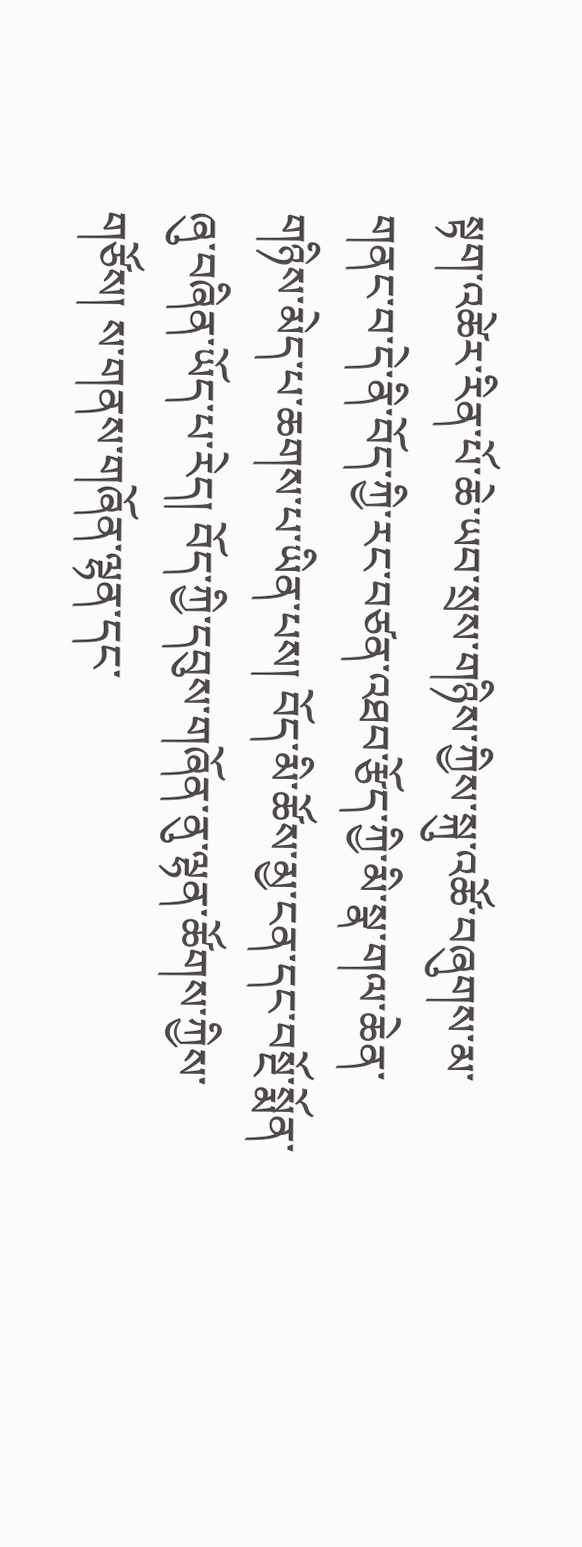སྟག་འཚེར་རིན་པོ་ཆེ་ཡབ་སྲས་གཉིས་ཀྱིས་སྐུ་འཚོ་བཞུགས་མ་གནང་བ་དེ་ནི་བོད་ཀྱི་རང་བཙན་འཐབ་རྩོད་ཀྱི་མི་སྣ་གལ་ཆེན་གཉིས་མེད་པ་ཆགས་པ་ཡིན་པས། བོད་མི་ཚོས་མྱ་ངན་དང་བསྔོ་སྨོན་ཞུ་བཞིན་ཡོད་པ་རེད། བོད་ཀྱི་དབུས་གཞོན་ནུ་ལྷན་ཚོགས་ཀྱིས་གཙོས། ས་གནས་གཞོན་ལྷན་དང་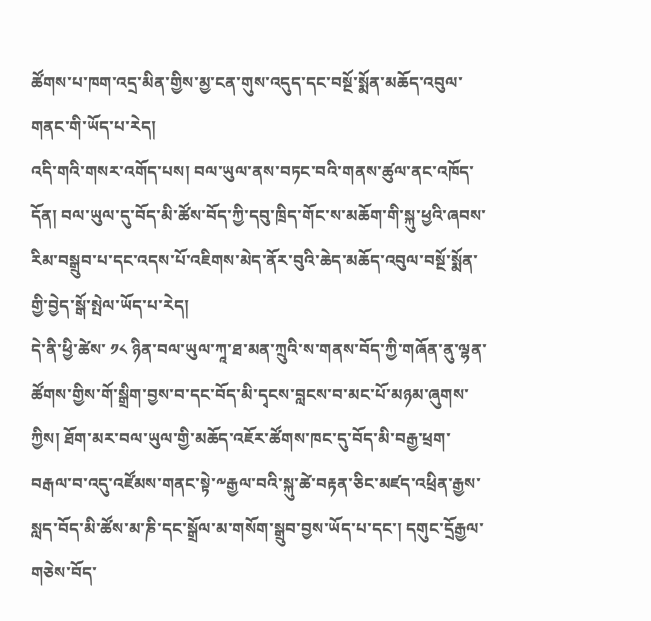ཚོགས་པ་ཁག་འདྲ་མིན་གྱིས་མྱ་ངན་གུས་འདུད་དང་བསྔོ་སྨོན་མཆོད་འབུལ་གནང་གི་ཡོད་པ་རེད།
འདི་གའི་གསར་འགོད་པས། བལ་ཡུལ་ནས་བཏང་བའི་གནས་ཚུལ་ནང་འཁོད་དོན། བལ་ཡུལ་དུ་བོད་མི་ཚོས་བོད་ཀྱི་དབུ་ཁྲིད་གོང་ས་མཆོག་གི་སྐུ་ཕྱའི་ཞབས་རིམ་བསྒྲུབ་པ་དང་འདས་པོ་འཇིགས་མེད་ནོར་བུའི་ཆེད་མཆོད་འབུལ་བསྔོ་སྨོན་གྱི་བྱེད་སྒོ་སྤེལ་ཡོད་པ་རེད།
དེ་ནི་ཕྱི་ཚེས་ ༡༨ ཉིན་བལ་ཡུལ་ཀཱ་ཐ་མན་ཀྲུའི་ས་གནས་བོད་ཀྱི་གཞོན་ནུ་ལྷན་ཚོགས་གྱིས་གོ་སྒྲིག་བྱས་བ་དང་བོད་མི་དྭངས་བླངས་བ་མང་པོ་མཉམ་ཞུགས་ཀྱིས། ཐོག་མར་བལ་ཡུལ་གྱི་མཆོད་འཇོར་ཚོགས་ཁང་དུ་བོད་མི་བརྒྱ་ཕྲག་བརྒལ་བ་འདུ་འཛོམས་གནང་སྟེ་༸རྒྱལ་བའི་སྐུ་ཚེ་བརྟན་ཅིང་མཛད་འཕྲིན་རྒྱས་སླད་བོད་མི་ཚོས་མ་ཎི་དང་སྒྲོལ་མ་གསོག་སྒྲུབ་བྱས་ཡོད་པ་དང་། དགུང་དྲོརྒྱལ་གཅེས་བོད་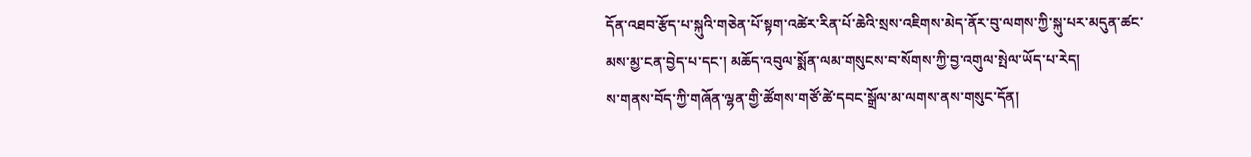དོན་འཐབ་རྩོད་པ་སྐུའི་གཅེན་པོ་སྟག་འཚེར་རིན་པོ་ཆེའི་སྲས་འཇིགས་མེད་ནོར་བུ་ལགས་ཀྱི་སྐུ་པར་མདུན་ཚང་མས་མྱ་ངན་བྱེད་པ་དང་། མཆོད་འབུལ་སྨོན་ལམ་གསུངས་བ་སོགས་ཀྱི་བྱ་འགུལ་སྤེལ་ཡོད་པ་རེད།
ས་གནས་བོད་ཀྱི་གཞོན་ལྷན་གྱི་ཚོགས་གཙོ་ཚེ་དབང་སྒྲོལ་མ་ལགས་ནས་གསུང་དོན།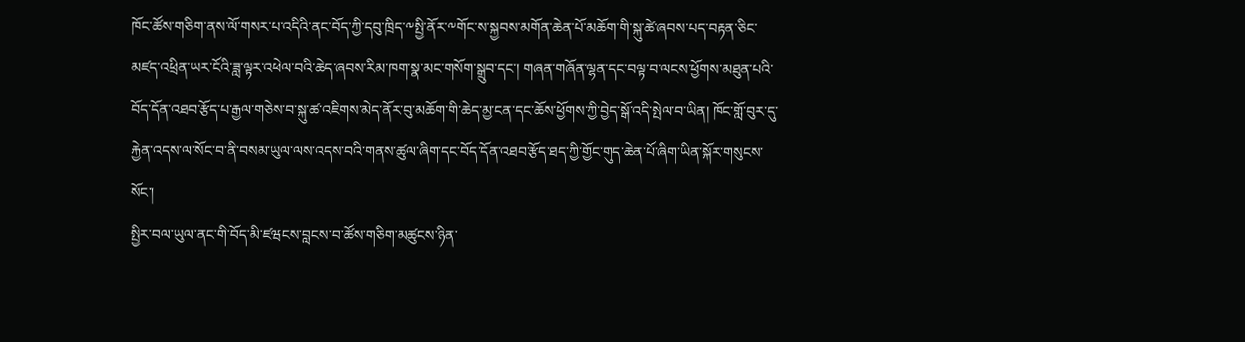ཁོང་ཚོས་གཅིག་ནས་ལོ་གསར་པ་འདིའི་ནང་བོད་ཀྱི་དབུ་ཁྲིད་༸སྤྱི་ནོར་༸གོང་ས་སྐྱབས་མགོན་ཆེན་པོ་མཆོག་གི་སྐུ་ཚེ་ཞབས་པད་བརྟན་ཅིང་མཛད་འཕྲིན་ཡར་ངོའི་ཟླ་ལྟར་འཕེལ་བའི་ཆེད་ཞབས་རིམ་ཁག་སྣ་མང་གསོག་སྒྲུབ་དང་། གཞན་གཞོན་ལྷན་དང་བལྟ་བ་ལངས་ཕྱོགས་མཐུན་པའི་བོད་དོན་འཐབ་རྩོད་པ་རྒྱལ་གཅེས་བ་སྐུ་ཚ་འཇིགས་མེད་ནོར་བུ་མཆོག་གི་ཆེད་མྱ་ངན་དང་ཆོས་ཕྱོགས་ཀྱི་བྱེད་སྒོ་འདི་སྤེལ་བ་ཡིན། ཁོང་གློ་བུར་དུ་རྐྱེན་འདས་ལ་སོང་བ་ནི་བསམ་ཡུལ་ལས་འདས་བའི་གནས་ཚུལ་ཞིག་དང་བོད་དོན་འཐབ་རྩོད་ཐད་ཀྱི་གྱོང་གུད་ཆེན་པོ་ཞིག་ཡིན་སྐོར་གསུངས་སོང་།
སྤྱིར་བལ་ཡུལ་ནང་གི་བོད་མི་ཛཝངས་བླངས་བ་ཚོས་གཅིག་མཚུངས་ཉིན་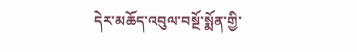དེར་མཆོད་འབུལ་བསྔོ་སྨོན་གྱི་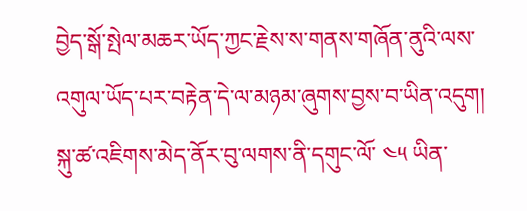བྱེད་སྒོ་སྤེལ་མཆར་ཡོད་ཀྱང་རྗེས་ས་གནས་གཞོན་ནུའི་ལས་འགུལ་ཡོད་པར་བརྟེན་དེ་ལ་མཉམ་ཞུགས་བྱས་བ་ཡིན་འདུག།
སྐུ་ཚ་འཇིགས་མེད་ནོར་བུ་ལགས་ནི་དགུང་ལོ་ ༤༥ ཡིན་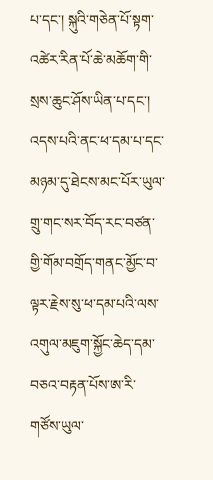པ་དང་། སྐུའི་གཅེན་པོ་སྟག་འཚེར་རིན་པོ་ཆེ་མཆོག་གི་སྲས་ཆུང་ཤོས་ཡིན་པ་དང་། འདས་པའི་ནང་ཕ་དམ་པ་དང་མཉམ་དུ་ཐེངས་མང་པོར་ཡུལ་གྲུ་གང་སར་བོད་རང་བཙན་གྱི་གོམ་བགྲོད་གནང་མྱོང་བ་ལྟར་རྗེས་སུ་ཕ་དམ་པའི་ལས་འགུལ་མཇུག་སྐྱོང་ཆེད་དམ་བཅའ་བརྟན་པོས་ཨ་རི་གཙོས་ཡུལ་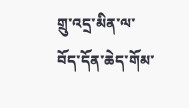གྲུ་འདྲ་མིན་ལ་བོད་དོན་ཆེད་གོམ་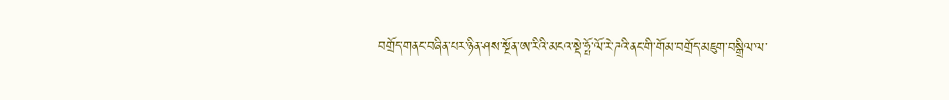བགྲོད་གནང་བཞིན་པར་ཉིན་ཤས་སྔོན་ཨ་རིའི་མངའ་སྡེ་ཧྤོ་ལོ་རེ་ཌའི་ནང་གི་གོམ་བགྲོད་མཇུག་བསྒྲིལ་ལ་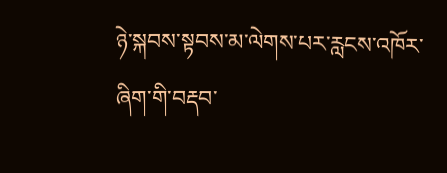ཉེ་སྐབས་སྟབས་མ་ལེགས་པར་རླངས་འཁོར་ཞིག་གི་བརྡབ་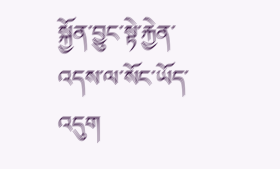སྐྱོན་བྱུང་སྟེ་རྐྱེན་འདས་ལ་སོང་ཡོད་འདུག